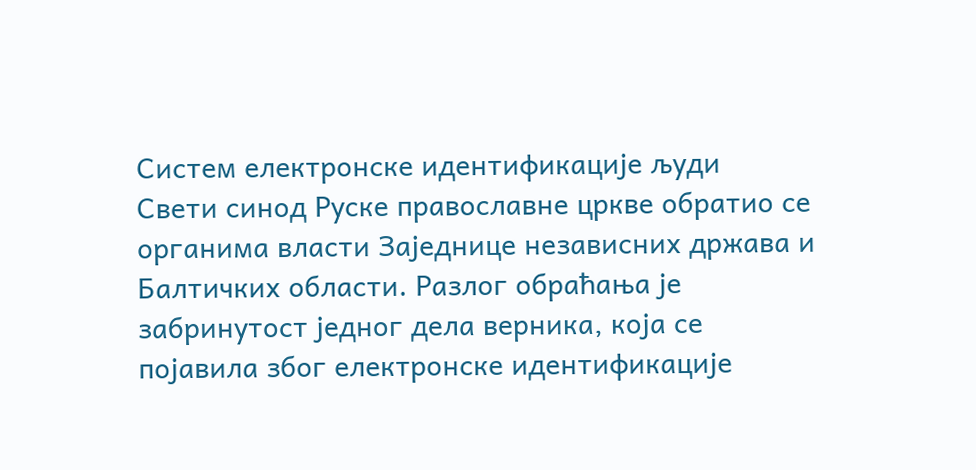Систем електронске идентификације људи
Свети синод Руске православне цркве обратио се органима власти Заједнице независних држава и Балтичких области. Разлог обраћања је забринутост једног дела верника, која се појавила због електронске идентификације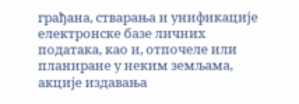грађана, стварања и унификације електронске базе личних података, као и, отпочеле или планиране у неким земљама, акције издавања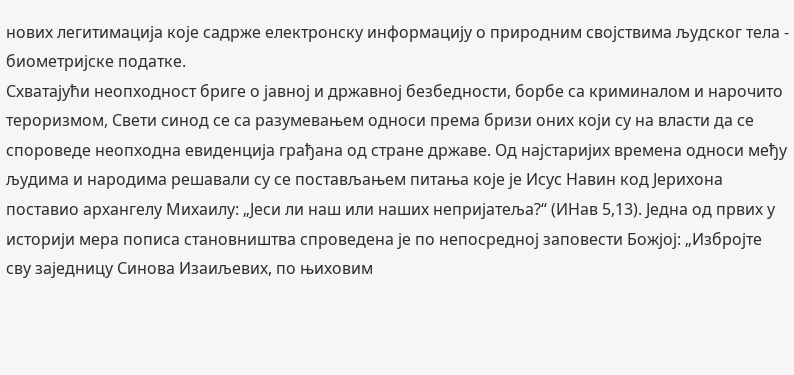нових легитимација које садрже електронску информацију о природним својствима људског тела - биометријске податке.
Схватајући неопходност бриге о јавној и државној безбедности, борбе са криминалом и нарочито тероризмом, Свети синод се са разумевањем односи према бризи оних који су на власти да се спороведе неопходна евиденција грађана од стране државе. Од најстаријих времена односи међу људима и народима решавали су се постављањем питања које је Исус Навин код Јерихона поставио архангелу Михаилу: „Јеси ли наш или наших непријатеља?“ (ИНав 5,13). Једна од првих у историји мера пописа становништва спроведена је по непосредној заповести Божјој: „Избројте сву заједницу Синова Изаиљевих, по њиховим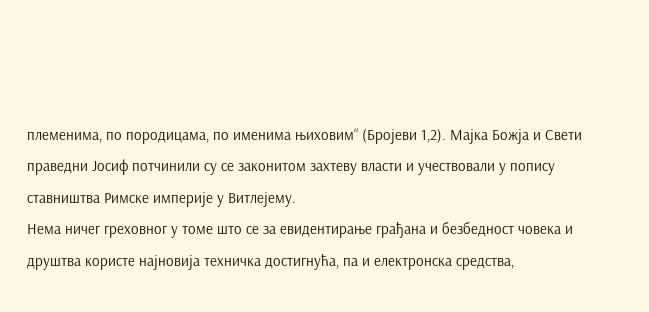племенима, по породицама, по именима њиховим“ (Бројеви 1,2). Мајка Божја и Свети праведни Јосиф потчинили су се законитом захтеву власти и учествовали у попису ставништва Римске империје у Витлејему.
Нема ничег греховног у томе што се за евидентирање грађана и безбедност човека и друштва користе најновија техничка достигнућа, па и електронска средства,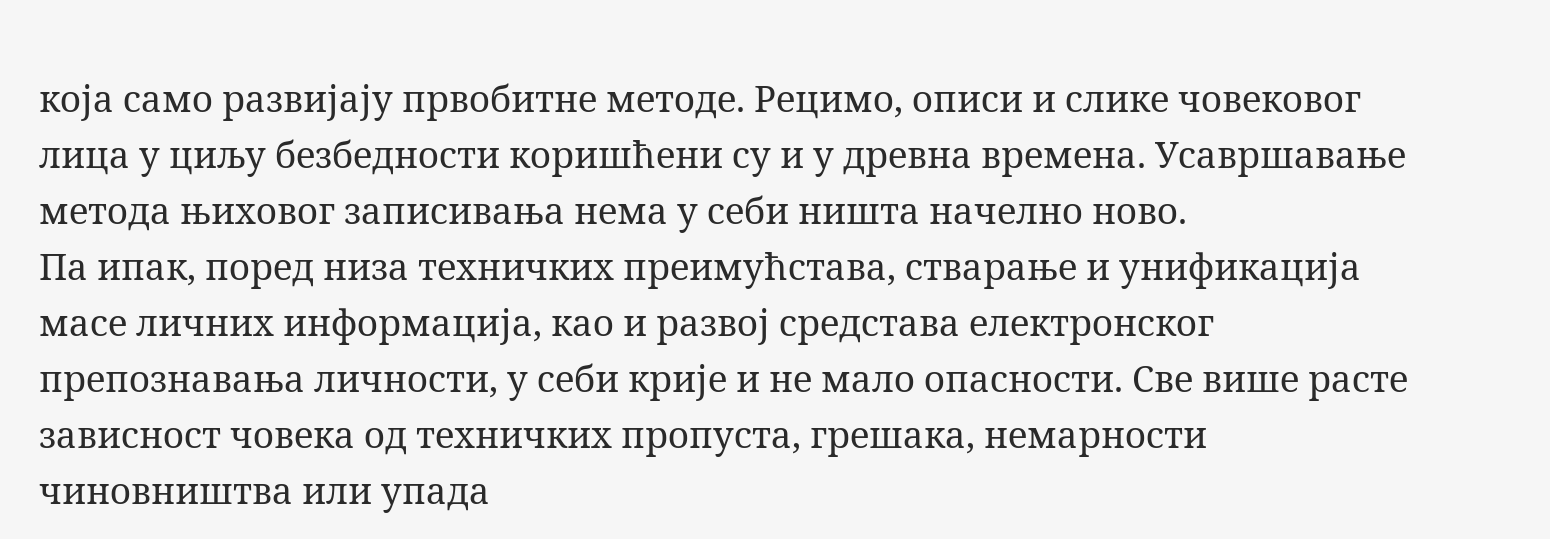која само развијају првобитне методе. Рецимо, описи и слике човековог лица у циљу безбедности коришћени су и у древна времена. Усавршавање метода њиховог записивања нема у себи ништа начелно ново.
Па ипак, поред низа техничких преимућстава, стварање и унификација масе личних информација, као и развој средстава електронског препознавања личности, у себи крије и не мало опасности. Све више расте зависност човека од техничких пропуста, грешака, немарности чиновништва или упада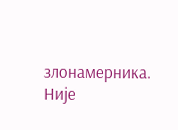злонамерника. Није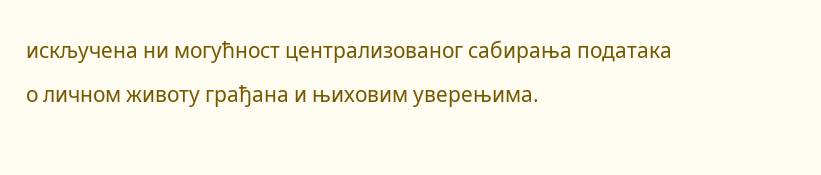искључена ни могућност централизованог сабирања података о личном животу грађана и њиховим уверењима.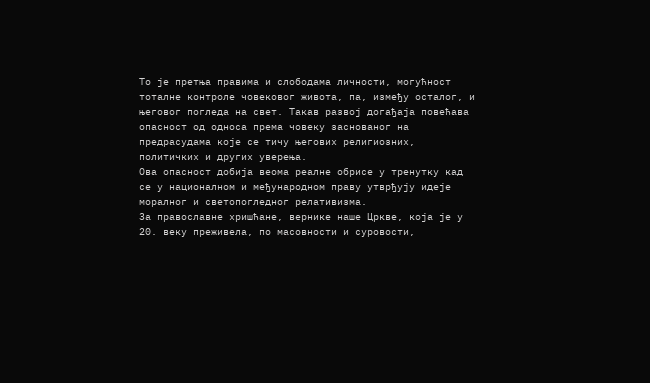То је претња правима и слободама личности, могућност тоталне контроле човековог живота, па, између осталог, и његовог погледа на свет. Такав развој догађаја повећава опасност од односа према човеку заснованог на предрасудама које се тичу његових религиозних, политичких и других уверења.
Ова опасност добија веома реалне обрисе у тренутку кад се у националном и међународном праву утврђују идеје моралног и светопогледног релативизма.
За православне хришћане, вернике наше Цркве, која је у 20. веку преживела, по масовности и суровости,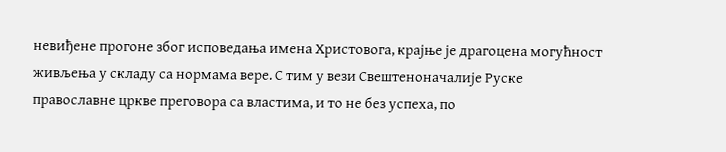невиђене прогоне због исповедања имена Христовога, крајње је драгоцена могућност живљења у складу са нормама вере. С тим у вези Свештеноначалије Руске православне цркве преговора са властима, и то не без успеха, по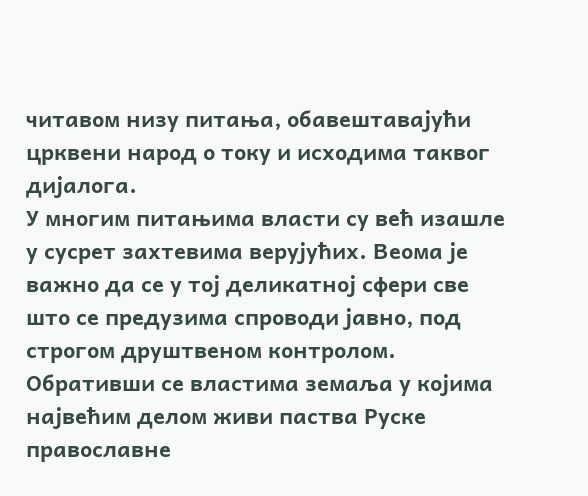читавом низу питања, обавештавајући црквени народ о току и исходима таквог дијалога.
У многим питањима власти су већ изашле у сусрет захтевима верујућих. Веома је важно да се у тој деликатној сфери све што се предузима спроводи јавно, под строгом друштвеном контролом. Обративши се властима земаља у којима највећим делом живи паства Руске православне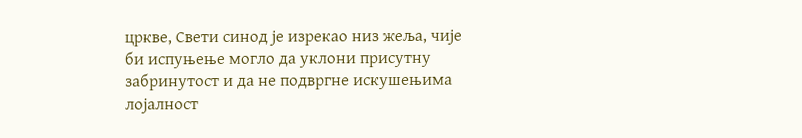цркве, Свети синод је изрекао низ жеља, чије би испуњење могло да уклони присутну забринутост и да не подвргне искушењима лојалност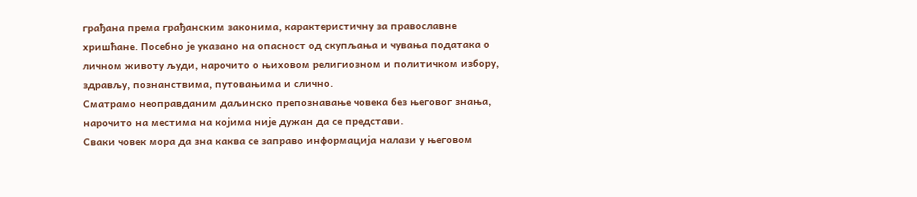грађана према грађанским законима, карактеристичну за православне хришћане. Посебно је указано на опасност од скупљања и чувања података о личном животу људи, нарочито о њиховом религиозном и политичком избору, здрављу, познанствима, путовањима и слично.
Сматрамо неоправданим даљинско препознавање човека без његовог знања, нарочито на местима на којима није дужан да се представи.
Сваки човек мора да зна каква се заправо информација налази у његовом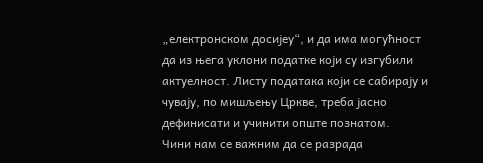„електронском досијеу“, и да има могућност да из њега уклони податке који су изгубили актуелност. Листу података који се сабирају и чувају, по мишљењу Цркве, треба јасно дефинисати и учинити опште познатом.
Чини нам се важним да се разрада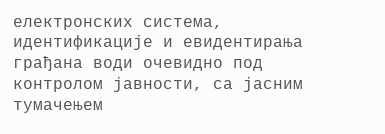електронских система, идентификације и евидентирања грађана води очевидно под контролом јавности, са јасним тумачењем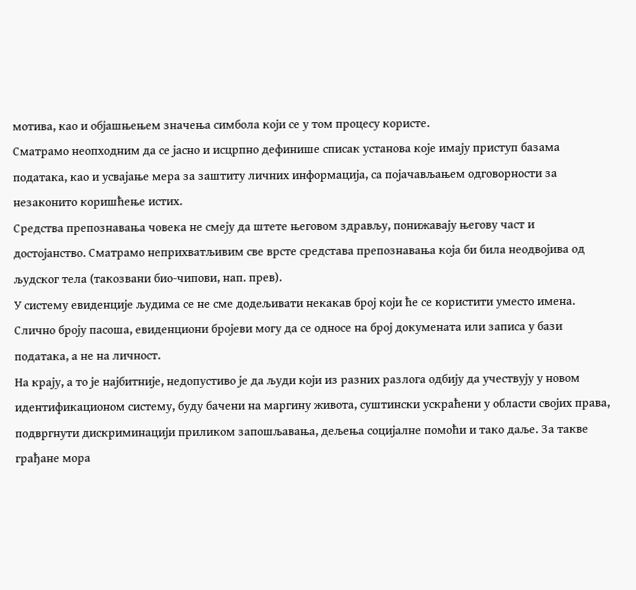мотива, као и објашњењем значења симбола који се у том процесу користе.
Сматрамо неопходним да се јасно и исцрпно дефинише списак установа које имају приступ базама података, као и усвајање мера за заштиту личних информација, са појачављањем одговорности за незаконито коришћење истих.
Средства препознавања човека не смеју да штете његовом здрављу, понижавају његову част и достојанство. Сматрамо неприхватљивим све врсте средстава препознавања која би била неодвојива од људског тела (такозвани био-чипови, нап. прев).
У систему евиденције људима се не сме додељивати некакав број који ће се користити уместо имена. Слично броју пасоша, евиденциони бројеви могу да се односе на број докумената или записа у бази података, а не на личност.
На крају, а то је најбитније, недопустиво је да људи који из разних разлога одбију да учествују у новом идентификационом систему, буду бачени на маргину живота, суштински ускраћени у области својих права, подвргнути дискриминацији приликом запошљавања, дељења социјалне помоћи и тако даље. За такве грађане мора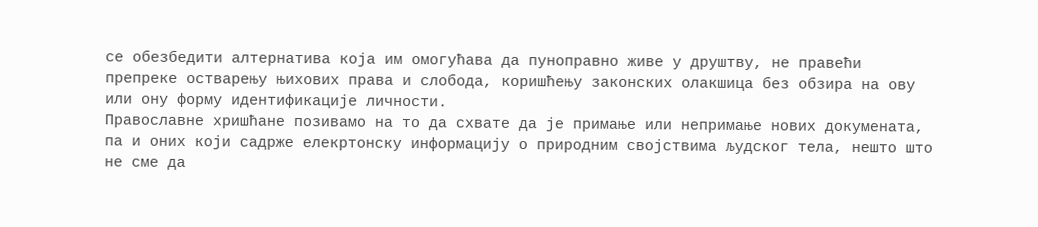се обезбедити алтернатива која им омогућава да пуноправно живе у друштву, не правећи препреке остварењу њихових права и слобода, коришћењу законских олакшица без обзира на ову или ону форму идентификације личности.
Православне хришћане позивамо на то да схвате да је примање или непримање нових докумената, па и оних који садрже елекртонску информацију о природним својствима људског тела, нешто што не сме да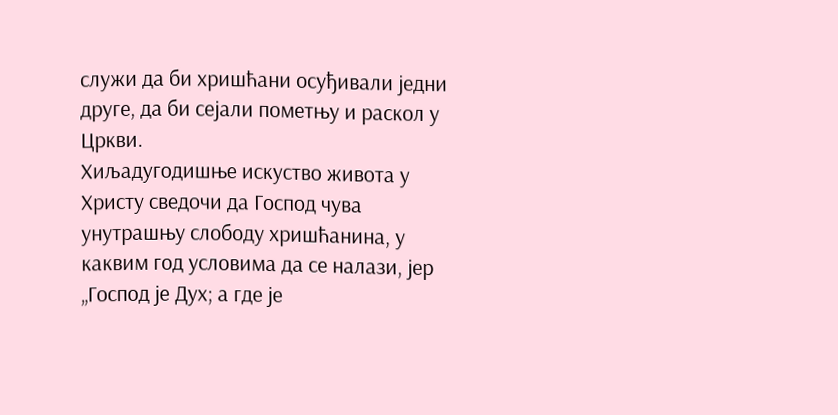служи да би хришћани осуђивали једни друге, да би сејали пометњу и раскол у Цркви.
Хиљадугодишње искуство живота у Христу сведочи да Господ чува унутрашњу слободу хришћанина, у каквим год условима да се налази, јер „Господ је Дух; а где је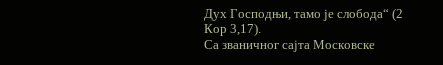Дух Господњи, тамо је слобода“ (2 Кор 3,17).
Са званичног сајта Московске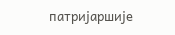патријаршије